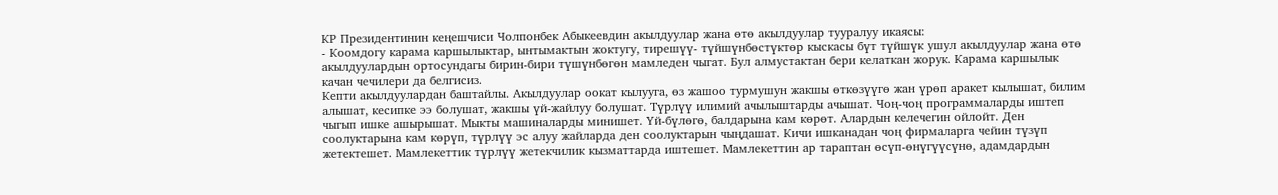КР Президентинин кеңешчиси Чолпонбек Абыкеевдин акылдуулар жана өтө акылдуулар тууралуу икаясы:
- Коомдогу карама каршылыктар, ынтымактын жоктугу, тирешүү- түйшүнбөстүктөр кыскасы бүт түйшүк ушул акылдуулар жана өтө акылдуулардын ортосундагы бирин-бири түшүнбөгөн мамледен чыгат. Бул алмустактан бери келаткан жорук. Карама каршылык качан чечилери да белгисиз.
Кепти акылдуулардан баштайлы. Акылдуулар оокат кылууга, өз жашоо турмушун жакшы өткөзүүгө жан үрөп аракет кылышат, билим алышат, кесипке ээ болушат, жакшы үй-жайлуу болушат. Түрлүү илимий ачылыштарды ачышат. Чоң-чоң программаларды иштеп чыгып ишке ашырышат. Мыкты машиналарды минишет. Үй-бүлөгө, балдарына кам көрөт. Алардын келечегин ойлойт. Ден соолуктарына кам көрүп, түрлүү эс алуу жайларда ден соолуктарын чыңдашат. Кичи ишканадан чоң фирмаларга чейин түзүп жетектешет. Мамлекеттик түрлүү жетекчилик кызматтарда иштешет. Мамлекеттин ар тараптан өсүп-өнүгүүсүнө, адамдардын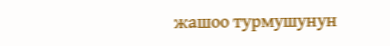жашоо турмушунун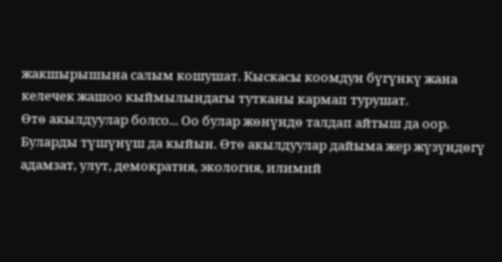жакшырышына салым кошушат. Кыскасы коомдун бүгүнкү жана келечек жашоо кыймылындагы тутканы кармап турушат.
Өтө акылдуулар болсо... Оо булар жөнүндө талдап айтыш да оор. Буларды түшүнүш да кыйын. Өтө акылдуулар дайыма жер жүзүндөгү адамзат, улут, демократия, экология, илимий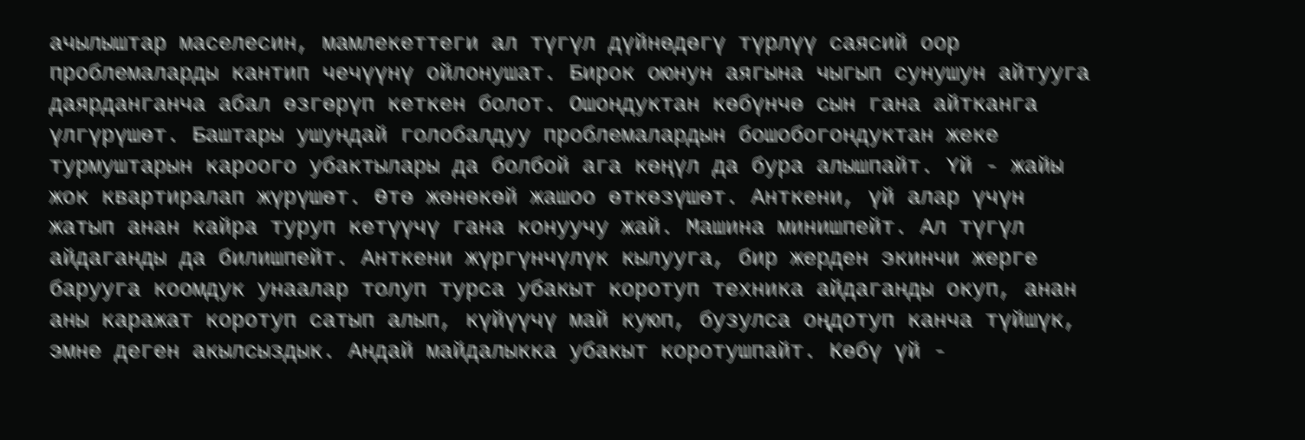ачылыштар маселесин, мамлекеттеги ал түгүл дүйнөдөгү түрлүү саясий оор проблемаларды кантип чечүүнү ойлонушат. Бирок оюнун аягына чыгып сунушун айтууга даярданганча абал өзгөрүп кеткен болот. Ошондуктан көбүнчө сын гана айтканга үлгүрүшөт. Баштары ушундай голобалдуу проблемалардын бошобогондуктан жеке турмуштарын кароого убактылары да болбой ага көңүл да бура алышпайт. Үй - жайы жок квартиралап жүрүшөт. Өтө жөнөкөй жашоо өткөзүшөт. Анткени, үй алар үчүн жатып анан кайра туруп кетүүчү гана конуучу жай. Машина минишпейт. Ал түгүл айдаганды да билишпейт. Анткени жүргүнчүлүк кылууга, бир жерден экинчи жерге барууга коомдук унаалар толуп турса убакыт коротуп техника айдаганды окуп, анан аны каражат коротуп сатып алып, күйүүчү май куюп, бузулса оңдотуп канча түйшүк, эмне деген акылсыздык. Андай майдалыкка убакыт коротушпайт. Көбү үй -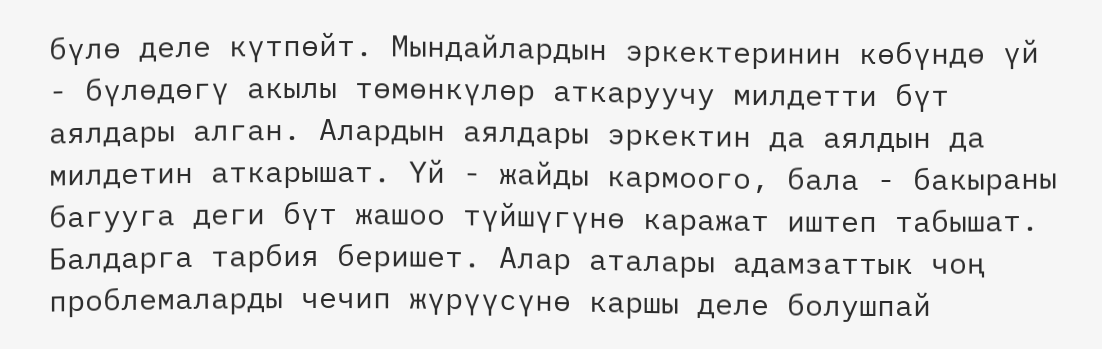бүлө деле күтпөйт. Мындайлардын эркектеринин көбүндө үй - бүлөдөгү акылы төмөнкүлөр аткаруучу милдетти бүт аялдары алган. Алардын аялдары эркектин да аялдын да милдетин аткарышат. Үй - жайды кармоого, бала - бакыраны багууга деги бүт жашоо түйшүгүнө каражат иштеп табышат. Балдарга тарбия беришет. Алар аталары адамзаттык чоң проблемаларды чечип жүрүүсүнө каршы деле болушпай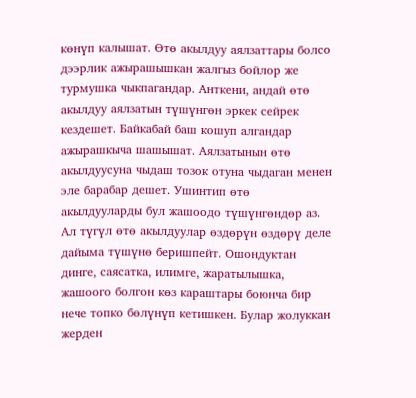көнүп калышат. Өтө акылдуу аялзаттары болсо дээрлик ажырашышкан жалгыз бойлор же турмушка чыкпагандар. Анткени, андай өтө акылдуу аялзатын түшүнгөн эркек сейрек кездешет. Байкабай баш кошуп алгандар ажырашкыча шашышат. Аялзатынын өтө акылдуусуна чыдаш тозок отуна чыдаган менен эле барабар дешет. Ушинтип өтө акылдууларды бул жашоодо түшүнгөндөр аз. Ал түгүл өтө акылдуулар өздөрүн өздөрү деле дайыма түшүнө беришпейт. Ошондуктан динге, саясатка, илимге, жаратылышка, жашоого болгон көз караштары боюнча бир нече топко бөлүнүп кетишкен. Булар жолуккан жерден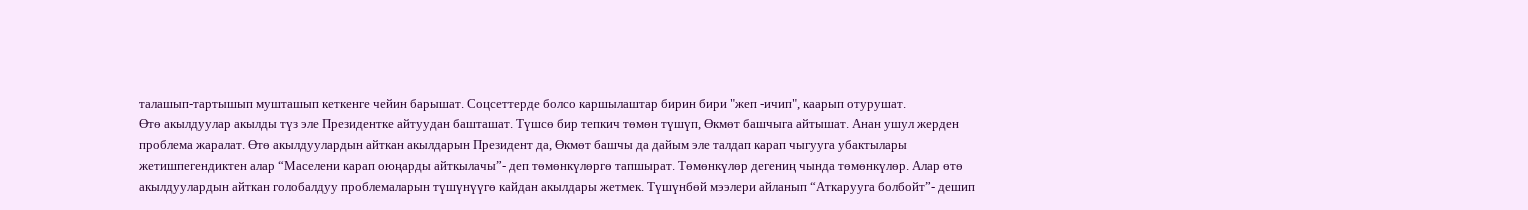талашып-тартышып мушташып кеткенге чейин барышат. Соцсеттерде болсо каршылаштар бирин бири "жеп -ичип", каарып отурушат.
Өтө акылдуулар акылды түз эле Президентке айтуудан башташат. Түшсө бир тепкич төмөн түшүп, Өкмөт башчыга айтышат. Анан ушул жерден проблема жаралат. Өтө акылдуулардын айткан акылдарын Президент да, Өкмөт башчы да дайым эле талдап карап чыгууга убактылары жетишпегендиктен алар “Маселени карап оюңарды айткылачы”- деп төмөнкүлөргө тапшырат. Төмөнкүлөр дегениң чында төмөнкүлөр. Алар өтө акылдуулардын айткан голобалдуу проблемаларын түшүнүүгө кайдан акылдары жетмек. Түшүнбөй мээлери айланып “Аткарууга болбойт”- дешип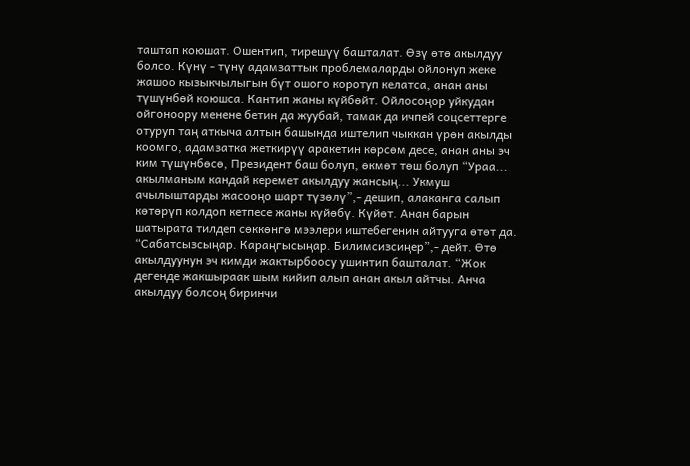таштап коюшат. Ошентип, тирешүү башталат. Өзү өтө акылдуу болсо. Күнү - түнү адамзаттык проблемаларды ойлонуп жеке жашоо кызыкчылыгын бүт ошого коротуп келатса, анан аны түшүнбөй коюшса. Кантип жаны күйбөйт. Ойлосоңор уйкудан ойгоноору менене бетин да жуубай, тамак да ичпей соцсеттерге отуруп таң аткыча алтын башында иштелип чыккан үрөн акылды коомго, адамзатка жеткирүү аракетин көрсөм десе, анан аны эч ким түшүнбөсө, Президент баш болуп, өкмөт төш болуп “Ураа... акылманым кандай керемет акылдуу жансың... Укмуш ачылыштарды жасооңо шарт түзөлү”,- дешип, алаканга салып көтөрүп колдоп кетпесе жаны күйөбү. Күйөт. Анан барын шатырата тилдеп сөккөнгө мээлери иштебегенин айтууга өтөт да. “Сабатсызсыңар. Караңгысыңар. Билимсизсиңер”,- дейт. Өтө акылдуунун эч кимди жактырбоосу ушинтип башталат. “Жок дегенде жакшыраак шым кийип алып анан акыл айтчы. Анча акылдуу болсоң биринчи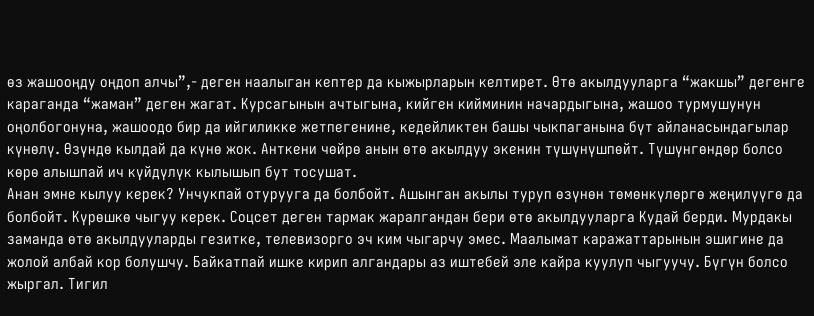өз жашооңду оңдоп алчы”,- деген наалыган кептер да кыжырларын келтирет. Өтө акылдууларга “жакшы” дегенге караганда “жаман” деген жагат. Курсагынын ачтыгына, кийген кийминин начардыгына, жашоо турмушунун оңолбогонуна, жашоодо бир да ийгиликке жетпегенине, кедейликтен башы чыкпаганына бүт айланасындагылар күнөлү. Өзүндө кылдай да күнө жок. Анткени чөйрө анын өтө акылдуу экенин түшүнүшпөйт. Түшүнгөндөр болсо көрө алышпай ич күйдүлүк кылышып бут тосушат.
Анан эмне кылуу керек? Унчукпай отурууга да болбойт. Ашынган акылы туруп өзүнөн төмөнкүлөргө жеңилүүгө да болбойт. Күрөшкө чыгуу керек. Соцсет деген тармак жаралгандан бери өтө акылдууларга Кудай берди. Мурдакы заманда өтө акылдууларды гезитке, телевизорго эч ким чыгарчу эмес. Маалымат каражаттарынын эшигине да жолой албай кор болушчу. Байкатпай ишке кирип алгандары аз иштебей эле кайра куулуп чыгуучу. Бүгүн болсо жыргал. Тигил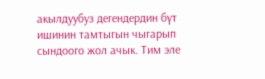акылдуубуз дегендердин бүт ишинин тамтыгын чыгарып сындоого жол ачык. Тим эле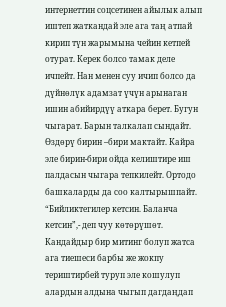интернеттин соцсетинен айылык алып иштеп жаткандай эле ага таң атпай кирип түн жарымына чейин кетпей отурат. Керек болсо тамак деле ичпейт. Нан менен суу ичип болсо да дүйнөлүк адамзат үчүн арынаган ишин абийирдүү аткара берет. Бугун чыгарат. Барын талкалап сындайт. Өздөрү бирин –бири мактайт. Кайра эле бирин-бири ойда келиштире иш палдасын чыгара тепкилейт. Ортодо башкаларды да соо калтырышпайт. “Бийликтегилер кетсин. Баланча кетсин”,- деп чуу көтөрүшөт.
Кандайдыр бир митинг болуп жатса ага тиешеси барбы же жокпу териштирбей туруп эле кошулуп алардын алдына чыгып дагдаңдап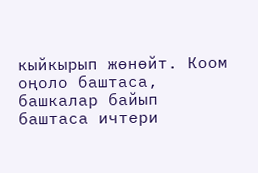кыйкырып жөнөйт. Коом оңоло баштаса, башкалар байып баштаса ичтери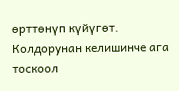өрттөнүп күйүгөт. Колдорунан келишинче ага тоскоол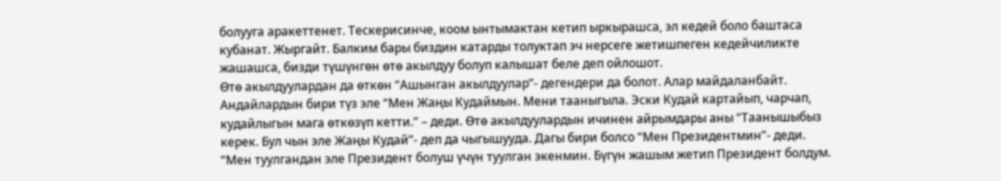болууга аракеттенет. Тескерисинче, коом ынтымактан кетип ыркырашса, эл кедей боло баштаса кубанат. Жыргайт. Балким бары биздин катарды толуктап эч нерсеге жетишпеген кедейчиликте жашашса, бизди түшүнгөн өтө акылдуу болуп калышат беле деп ойлошот.
Өтө акылдуулардан да өткөн “Ашынган акылдуулар”- дегендери да болот. Алар майдаланбайт. Андайлардын бири түз эле “Мен Жаңы Кудаймын. Мени тааныгыла. Эски Кудай картайып, чарчап, кудайлыгын мага өткөзүп кетти.” – деди. Өтө акылдуулардын ичинен айрымдары аны “Таанышыбыз керек. Бул чын эле Жаңы Кудай”- деп да чыгышууда. Дагы бири болсо “Мен Президентмин”- деди. “Мен туулгандан эле Президент болуш үчүн туулган экенмин. Бүгүн жашым жетип Президент болдум.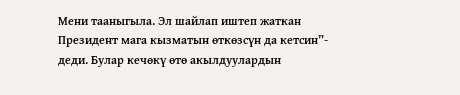Мени тааныгыла. Эл шайлап иштеп жаткан Президент мага кызматын өткөзсүн да кетсин”- деди. Булар кечөкү өтө акылдуулардын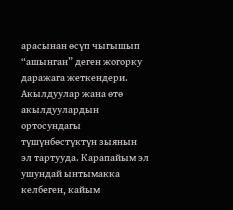арасынан өсүп чыгышып “ашынган” деген жогорку даражага жеткендери.
Акылдуулар жана өтө акылдуулардын ортосундагы түшүнбөстүктүн зыянын эл тартууда. Карапайым эл ушундай ынтымакка келбеген, кайым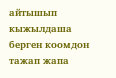айтышып кыжылдаша берген коомдон тажап жапа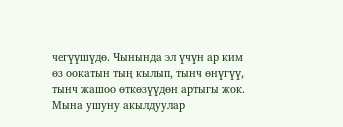чегүүшүдө. Чынында эл үчүн ар ким өз оокатын тың кылып, тынч өнүгүү, тынч жашоо өткөзүүдөн артыгы жок. Мына ушуну акылдуулар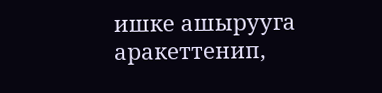ишке ашырууга аракеттенип,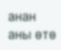анан аны өтө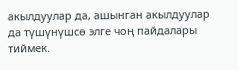акылдуулар да, ашынган акылдуулар да түшүнүшсө элге чоң пайдалары тиймек.